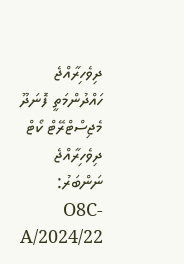ދިވެހިރާއްޖެ
ހައްދުންމަތީ ފޮނަދޫ މެޖިސްޓްރޭޓް ކޯޓް ދިވެހިރާއްޖެ ނަންބަރު: O8C-A/2024/22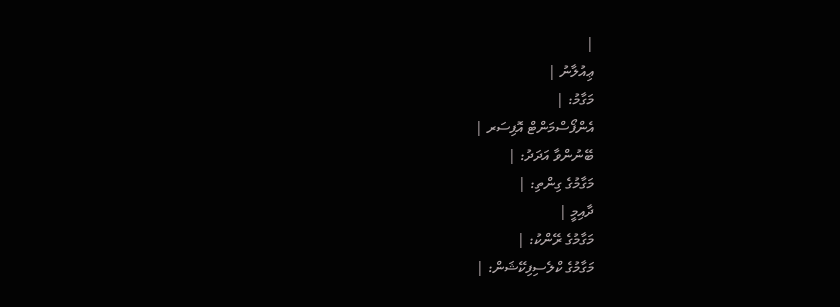|
ޢިއުލާނު |
މަގާމު: |
އެންފޯސްމަންޓް އޮފިސަރ |
ބޭނުންވާ އަދަދު: |
މަގާމުގެ ގިންތި: |
ދާއިމީ |
މަގާމުގެ ރޭންކު: |
މަގާމުގެ ކްލެސިފިކޭޝަން: |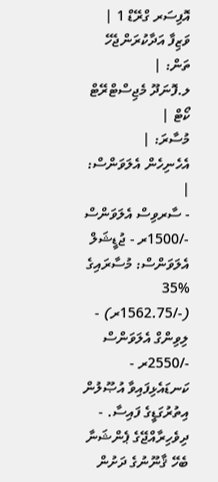އޮފިސަރ ގްރޭޑް 1 |
ވަޒިފާ އަދާކުރަންޖެހޭ ތަން: |
ލ.ފޮނަދޫ މެޖިސްޓްރޭޓް ކޯޓް |
މުސާރަ: |
އެހެނިހެން އެލަވަންސް: |
- ސާރވިސް އެލަވަންސް -/1500ރ - ޖުޑީޝަލް އެލަވަންސް: މުސާރައިގެ %35 (-/1562.75ރ) - ލިވިންގް އެލަވަންސް -/2550ރ - ކަނޑައެޅިފައިވާ އުޞޫލުން އިތުރުގަޑީގެ ފައިސާ. - ދިވެހިރާއްޖޭގެ ޕެންޝަނާ ބެހޭ ޤާނޫނުގެ ދަށުން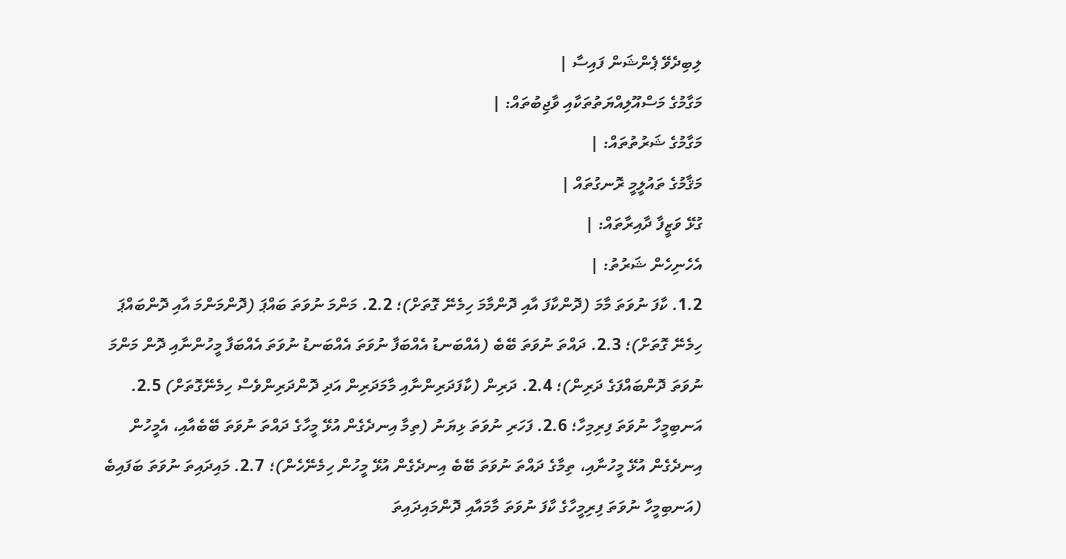ލިބިދެވޭ ޕެންޝަން ފައިސާ |
މަގާމުގެ މަސްއޫލިއްޔަތުތަކާއި ވާޖިބުތައް: |
މަގާމުގެ ޝަރުތުތައް: |
މަޤާމުގެ ތައުލީމީ ރޮނގުތައް |
ގުޅޭ ވަޒީފާ ދާއިރާތައް: |
އެހެނިހެން ޝަރުތު: |
1.2. ކާފަ ނުވަތަ މާމަ (ދޮންކާފަ އާއި ދޮންމާމަ ހިމެނޭ ގޮތަށް)؛ 2.2. މަންމަ ނުވަތަ ބައްޕަ (ދޮންމަންމަ އާއި ދޮންބައްޕަ ހިމެނޭ ގޮތަށް)؛ 2.3. ދައްތަ ނުވަތަ ބޭބެ (އެއްބަނޑު އެއްބަފާ ނުވަތަ އެއްބަނޑު ނުވަތަ އެއްބަފާ މީހުންނާއި ދޮން މަންމަ ނުވަތަ ދޮންބައްފަގެ ދަރިން)؛ 2.4. ދަރިން (ކާފަދަރިންނާއި މާމަދަރިން އަދި ދޮންދަރިންވެސް ހިމެނޭގޮތަށް) 2.5. އަނބިމީހާ ނުވަތަ ފިރިމިހާ؛ 2.6. ފަހަރި ނުވަތަ ޅިޔަނު (ތިމާ އިނދެގެން އުޅޭ މީހާގެ ދައްތަ ނުވަތަ ބޭބެއާއި، އެމީހުން އިނދެގެން އުޅޭ މީހުނާއި، ތިމާގެ ދައްތަ ނުވަތަ ބޭބެ އިނދެގެން އުޅޭ މީހުން ހިމެނޭހެން)؛ 2.7. މައިދައިތަ ނުވަތަ ބަފައިބެ (އަނބިމީހާ ނުވަތަ ފިރިމީހާގެ ކާފަ ނުވަތަ މާމައާއި ދޮންމައިދައިތަ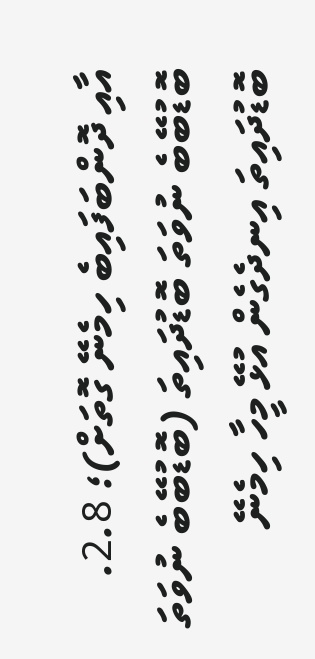އާއި ދޮންބަފައިބެ ހިމެނޭ ގޮތަށް)؛ 2.8. ބޮޑުބޭބެ ނުވަތަ ބޮޑުދައިތަ (ބޮޑުބޭބެ ނުވަތަ ބޮޑުދައިތަ އިނދެގެން އުޅޭ މީހާ ހިމެނޭ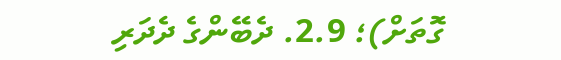ގޮތަށް)؛ 2.9. ދެބޭންގެ ދެދަރި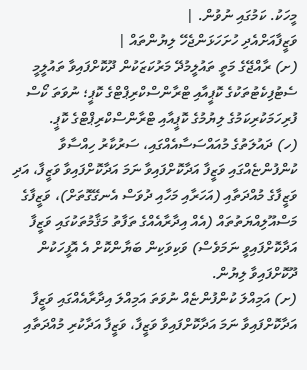މީހަކު. ކަމުގައި ނުވުން. |
ވަޒީފާއަށްއެދި ހުށަހަޅަންޖެހޭ ލިޔުންތައް |
(ށ) ރާއްޖޭގެ މަތީ ތައުލީމުދޭ މަރުކަޒަކުން ދޫކޮށްފައިވާ ތައުލީމީ ސެޓުފިކެޓުތަކުގެ ކޮޕީއާއި ޓްރާންސްކްރިޕްޓްގެ ކޮޕީ؛ ނުވަތަ ކޯސް ފުރިހަމަކުރިކަމުގެ ލިޔުމުގެ ކޮޕީއާއި ޓްރާންސްކްރިޕްޓްގެ ކޮޕީ.
(ހ) ދައުލަތުގެ މުއައްސަސާއެއްގައި، ސަރުކާރު ހިއްސާވާ ކުންފުންޏެއްގައި ވަޒީފާ އަދާކޮށްފައިވާ ނަމަ އަދާކޮށްފައިވާ ވަޒީފާ، އަދި ވަޒީފާގެ މުއްދަތާއި (އަހަރާއި މަހާއި ދުވަސް އެނގޭގޮތަށް)، ވަޒީފާގެ މަސްއޫލިއްޔަތުތައް (އެއް އިދާރާއެއްގެ ތަފާތު މަޤާމުތަކުގައި ވަޒީފާ އަދާކޮށްފައިވީ ނަމަވެސް) ވަކިވަކިން ބަޔާންކޮށް އެ އޮފީހަކުން ދޫކޮށްފައިވާ ލިޔުން.
(ށ) އަމިއްލަ ކުންފުންޏެއް ނުވަތަ އަމިއްލަ އިދާރާއެއްގައި ވަޒީފާ އަދާކޮށްފައިވާ ނަމަ އަދާކޮށްފައިވާ ވަޒީފާ، ވަޒީފާ އަދާކުރި މުއްދަތާއި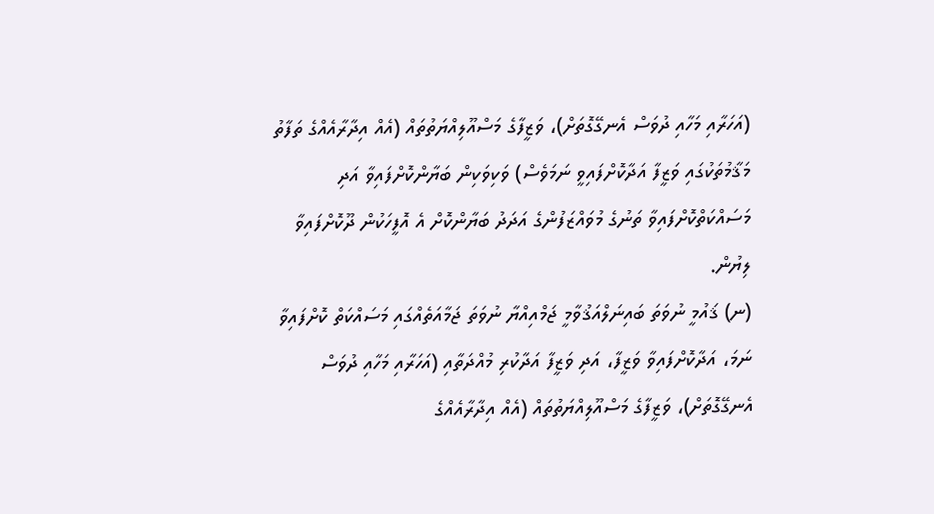(އަހަރާއި މަހާއި ދުވަސް އެނގޭގޮތަށް)، ވަޒީފާގެ މަސްއޫލިއްޔަތުތައް (އެއް އިދާރާއެއްގެ ތަފާތު މަޤާމުތަކުގައި ވަޒީފާ އަދާކޮށްފައިވީ ނަމަވެސް) ވަކިވަކިން ބަޔާންކޮށްފައިވާ އަދި މަސައްކަތްކޮށްފައިވާ ތަނުގެ މުވައްޒަފުންގެ އަދަދު ބަޔާންކޮށް އެ އޮފީހަކުން ދޫކޮށްފައިވާ ލިޔުން.
(ނ) ޤައުމީ ނުވަތަ ބައިނަލްއަޤުވާމީ ޖަމްއިއްޔާ ނުވަތަ ޖަމާއަތެއްގައި މަސައްކަތް ކޮށްފައިވާ ނަމަ، އަދާކޮށްފައިވާ ވަޒީފާ، އަދި ވަޒީފާ އަދާކުރި މުއްދަތާއި (އަހަރާއި މަހާއި ދުވަސް އެނގޭގޮތަށް)، ވަޒީފާގެ މަސްއޫލިއްޔަތުތައް (އެއް އިދާރާއެއްގެ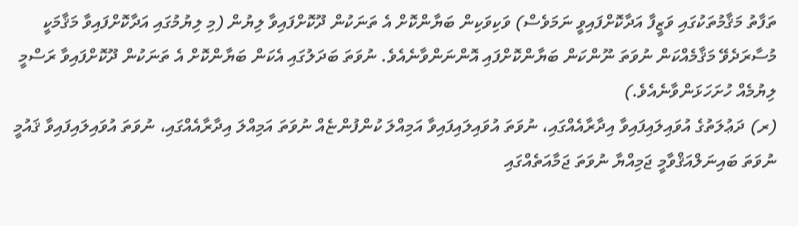ތަފާތު މަޤާމުތަކުގައި ވަޒީފާ އަދާކޮށްފައިވީ ނަމަވެސް) ވަކިވަކިން ބަޔާންކޮށް އެ ތަނަކުން ދޫކޮށްފައިވާ ލިޔުން (މި ލިޔުމުގައި އަދާކޮށްފައިވާ މަޤާމަކީ މުސާރަދެވޭ މަޤާމެއްކަން ނުވަތަ ނޫންކަން ބަޔާންކޮށްފައި އޮންނަންވާނެއެވެ. ނުވަތަ ބަދަލުގައި އެކަން ބަޔާންކޮށް އެ ތަނަކުން ދޫކޮށްފައިވާ ރަސްމީ ލިޔުމެއް ހުށަހަޅަންވާނެއެވެ.)
(ރ) ދަޢުލަތުގެ އުވައިލައިފައިވާ އިދާރާއެއްގައި، ނުވަތަ އުވައިލައިފައިވާ އަމިއްލަ ކުންފުންޏެއް ނުވަތަ އަމިއްލަ އިދާރާއެއްގައި، ނުވަތަ އުވައިލައިފައިވާ ޤައުމީ ނުވަތަ ބައިނަލްއަޤްވާމީ ޖަމިއްޔާ ނުވަތަ ޖަމާއަތެއްގައި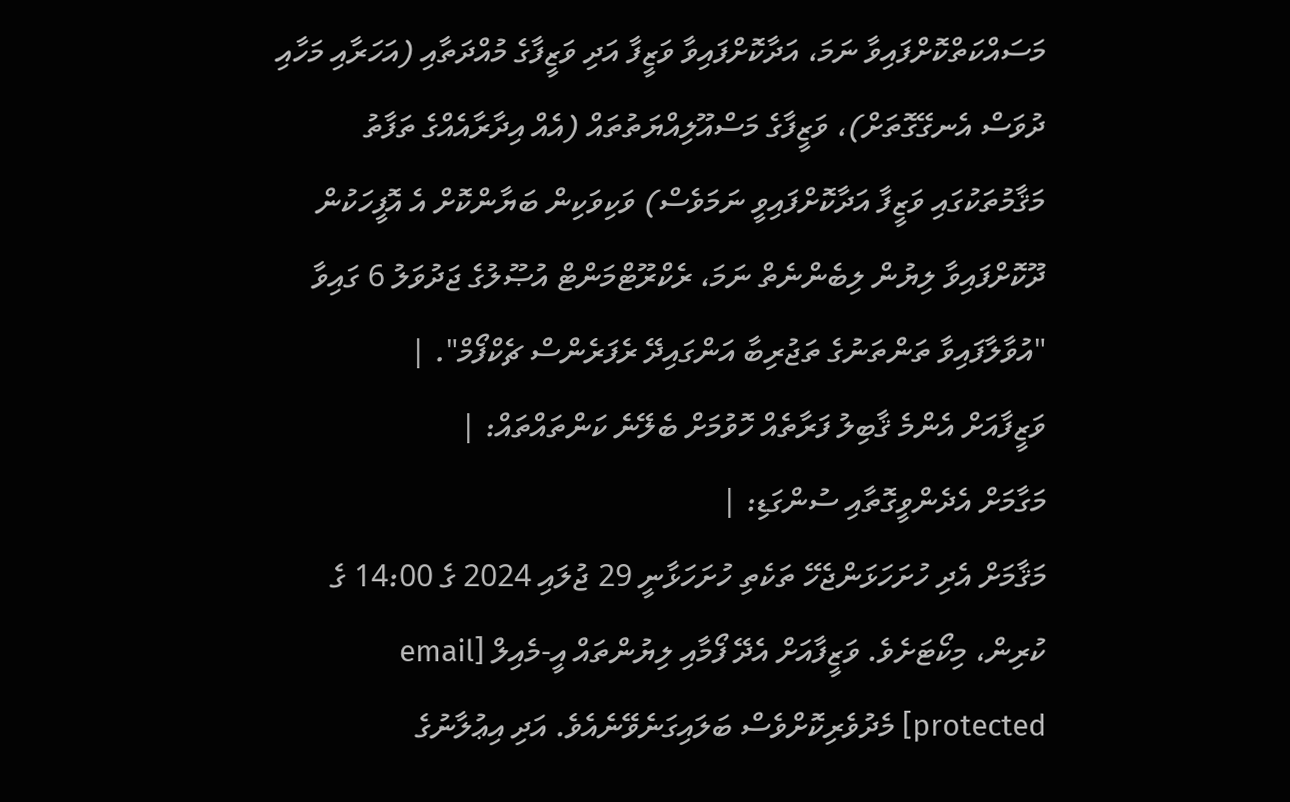މަސައްކަތްކޮށްފައިވާ ނަމަ، އަދާކޮށްފައިވާ ވަޒީފާ އަދި ވަޒީފާގެ މުއްދަތާއި (އަހަރާއި މަހާއި ދުވަސް އެނގޭގޮތަށް)، ވަޒީފާގެ މަސްއޫލިއްޔަތުތައް (އެއް އިދާރާއެއްގެ ތަފާތު މަޤާމުތަކުގައި ވަޒީފާ އަދާކޮށްފައިވީ ނަމަވެސް) ވަކިވަކިން ބަޔާންކޮށް އެ އޮފީހަކުން ދޫކޮށްފައިވާ ލިޔުން ލިބެންނެތް ނަމަ، ރެކްރޫޓްމަންޓް އުޞޫލުގެ ޖަދުވަލު 6 ގައިވާ "އުވާލާފައިވާ ތަންތަނުގެ ތަޖުރިބާ އަންގައިދޭ ރެފަރެންސް ޗެކްފޯމް". |
ވަޒީފާއަށް އެންމެ ޤާބިލު ފަރާތެއް ހޮވުމަށް ބެލޭނެ ކަންތައްތައް: |
މަގާމަށް އެދެންވީގޮތާއި ސުންގަޑި: |
މަޤާމަށް އެދި ހުށަހަޅަންޖެހޭ ތަކެތި ހުށަހަޅާނީ 29 ޖުލައި 2024 ގެ 14:00 ގެ ކުރިން، މިކޯޓަށެވެ. ވަޒީފާއަށް އެދޭ ފޯމާއި ލިޔުންތައް އީ-މެއިލް [email protected] މެދުވެރިކޮށްވެސް ބަލައިގަނެވޭނެއެވެ. އަދި އިޢުލާނުގެ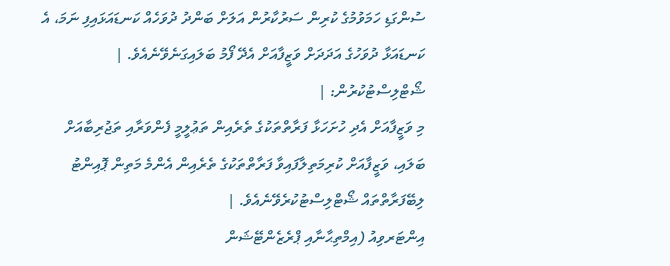ސުންގަޑި ހަމަވުމުގެ ކުރިން ސަރުކާރުން އަލަށް ބަންދު ދުވަހެއް ކަނޑައަޅައިފި ނަމަ، އެ ކަނޑައަޅާ ދުވަހުގެ އަދަދަށް ވަޒީފާއަށް އެދޭ ފޯމު ބަލައިގަނެވޭނެއެވެ. |
ޝޯޓްލިސްޓުކުރުން: |
މި ވަޒީފާއަށް އެދި ހުށަހަޅާ ފަރާތްތަކުގެ ތެރެއިން ތަޢުލީމީ ފެންވަރާއި ތަޖުރިބާއަށް ބަލައި، ވަޒީފާއަށް ކުރިމަތިލާފައިވާ ފަރާތްތަކުގެ ތެރެއިން އެންމެ މަތިން ޕޮއިންޓު ލިބޭފަރާތްތައް ޝޯޓްލިސްޓުކުރެވޭނެއެވެ. |
އިންޓަރވިއު (އިމްތިޙާނާއި ޕްރެޒެންޓޭޝަން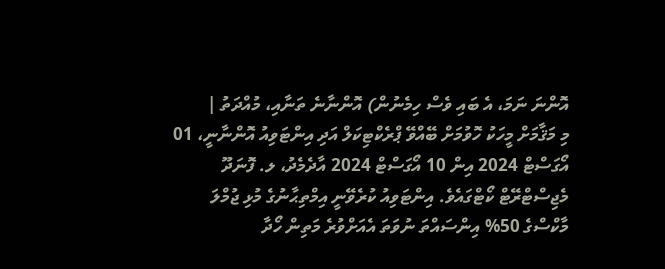އޮންނަ ނަމަ، އެ ބައި ވެސް ހިމެނުން) އޮންނާނެ ތަނާއި، މުއްދަތު |
މި މަޤާމަށް މީހަކު ހޮވުމަށް ބޭއްވޭ ޕްރެކްޓިކަލް އަދި އިންޓަވިއު އޮންނާނީ، 01 އޯގަސްޓް 2024 އިން 10 އޯގަސްޓް 2024 އާދެމެދު، ލ. ފޮނަދޫ މެޖިސްޓްރޭޓް ކޯޓްގައެވެ. އިންޓަވިއު ކުރެވޭނީ އިމްތިޙާނުގެ މުޅި ޖުމްލަ މާކްސްގެ 50% އިންސައްތަ ނުވަތަ އެއަށްވުރެ މަތިން ހޯދާ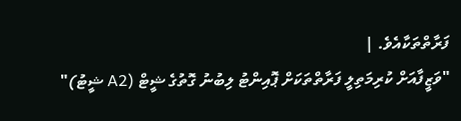ފަރާތްތަކާއެވެ. |
"ވަޒީފާއަށް ކުރިމަތިލީ ފަރާތްތަކަށް ޕޮއިންޓު ލިބުނު ގޮތުގެ ޝީޓް (A2 ޝީޓު)"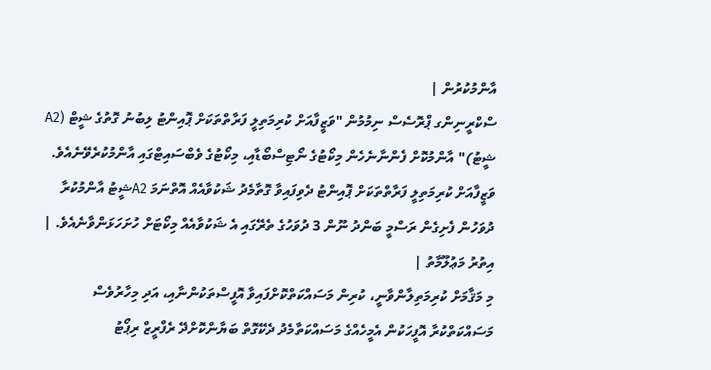އާންމުކުރުން |
ސްކްރީނިންގ ޕްރޮސެސް ނިމުމުން "ވަޒީފާއަށް ކުރިމަތިލީ ފަރާތްތަކަށް ޕޮއިންޓު ލިބުނު ގޮތުގެ ޝީޓް (A2 ޝީޓު)" އާންމުކޮށް ފެންނާނެހެން މިކޯޓުގެ ނޯޓިސްބޯޑާއި، މިކޯޓުގެ ވެބްސައިޓްގައި އާންމުކުރެވޭނެއެވެ. ވަޒީފާއަށް ކުރިމަތިލީ ފަރާތްތަކަށް ޕޮއިންޓު ދެވިފައިވާ ގޮތާމެދު ޝަކުވާއެއް އޮތްނަމަ A2ޝީޓު އާންމުކުރާ ދުވަހުން ފެށިގެން ރަސްމީ ބަންދު ނޫން 3 ދުވަހުގެ ތެރޭގައި އެ ޝަކުވާއެއް މިކޯޓަށް ހުށަހަޅަންވާނެއެވެ. |
އިތުރު މަޢުލޫމާތު |
މި މަޤާމަށް ކުރިމަތިލާންވާނީ، ކުރިން މަސައްކަތްކޮށްފައިވާ އޮފީސްތަކުންނާއި، އަދި މިހާރުވެސް މަސައްކަތްކުރާ އޮފީހަކުން އެމީހެއްގެ މަސައްކަތާމެދު ދެކޭގޮތް ބަޔާންކޮށްދޭ ރެފްރީޒް ރިޕޯޓު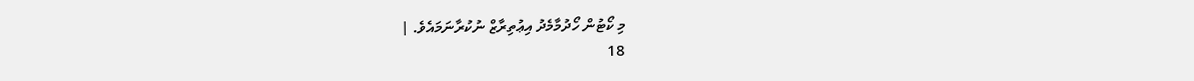މި ކޯޓުން ހޯދުމާމެދު އިޢުތިރާޒް ނުކުރާނަމައެވެ. |
18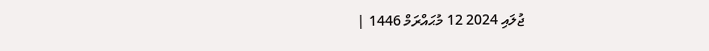ޖުލައި 2024 12 މުޙައްރަމް 1446 |